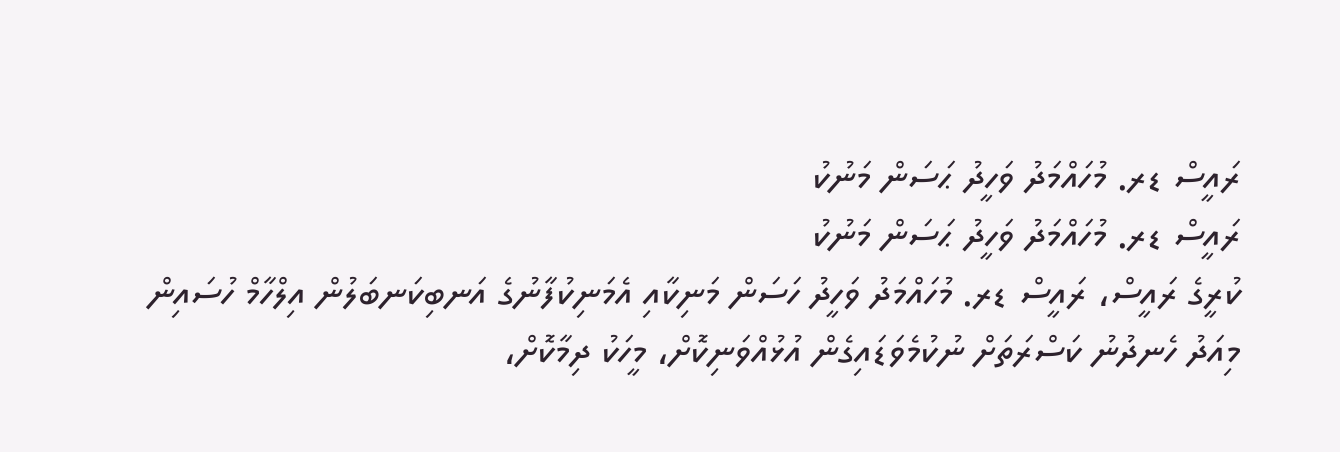ރައީސް ޑރ. މުހައްމަދު ވަހީދު ޙަސަން މަނުކު
ރައީސް ޑރ. މުހައްމަދު ވަހީދު ޙަސަން މަނުކު
ކުރީގެ ރައީސް، ރައީސް ޑރ. މުހައްމަދު ވަހީދު ހަސަން މަނިކާއި އެމަނިކުފާނުގެ އަނބިކަނބަލުން އިލްހާމް ހުސައިން މިއަދު ހެނދުނު ކަސްރަތަށް ނުކުމެވަޑައިގެން އުޅުއްވަނިކޮށް، މީހަކު ދިމާކޮށް،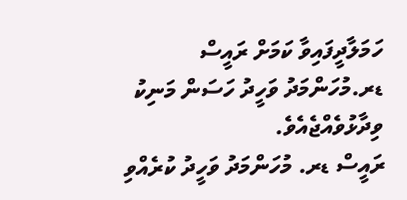ހަމަލާދީފައިވާ ކަމަށް ރައީސް ޑރ.މުހަންމަދު ވަހީދު ހަސަން މަނިކު ވިދާޅުވެއްޖެއެވެ.
ރައީސް ޑރ. މުހަންމަދު ވަހީދު ކުރެއްވި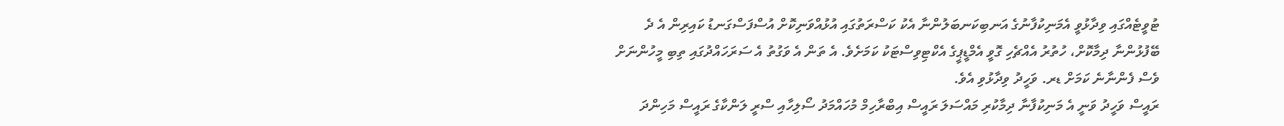ޓުވީޓެއްގައި ވިދާޅުވީ އެމަނިކުފާނުގެ އަނބިކަނބަލުންނާ އެކު ކަސްރަތުގައި އުޅުއްވަނިކޮށް އުސްފަސްގަނޑު ކައިރިން އެ ދެ ބޭފުޅުންނާ ދިމާކޮށް، ހުތުރު އެއްޗެހި ގޮވީ އެމްޑީޕީގެ އެކްޓިވިސްޓަކު ކަމަށެވެ. އެ ތަން އެ ވަގުތު އެ ސަރަހައްދުގައި ތިބި މީހުންނަށް ވެސް ފެންނާނެ ކަމަށް ޑރ. ވަހީދު ވިދާޅުވި އެވެ.
ރައީސް ވަހީދު ވަނީ އެ މަނިކުފާނާ ދިމާކުރި މައްސަލަ ރައީސް އިބްރާހިމް މުހައްމަދު ސޯލިހާއި ސްރީ ލަންކާގެ ރައީސް މަހިންދަ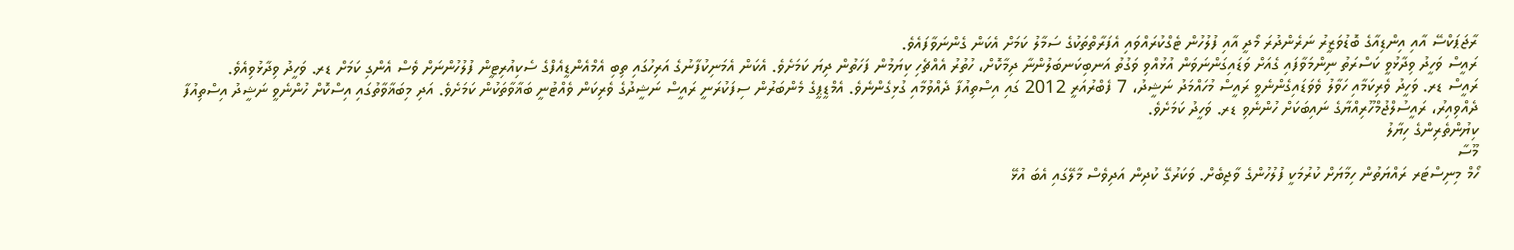ރާޖަޕަކްސޭ އާއި އިންޑިއާގެ ބޮޑުވަޒީރު ނަރެންދުރަ މޯދީ އާއި ފުލުހުން ޓެގްކުރައްވައި އެފަރާތްތަކުގެ ސަމާލު ކަމަށް އެކަން ގެންނަވާފައެވެ.
ރައީސް ވަހީދު ވިދާޅުވީ ކަސްރަތު ނިންމަވާފައި ގެއަށް ވަޑައިގަންނަވަން އުޅުއްވި ވަގުތު އަނބިކަނބަލުންނާ ދިމާކޮށް، ހުތުރު އެއްޗެހި ކިޔަމުން ފަހަތުން ދިޔަ ކަމަށެވެ. އެކަން އެމަނިކުފާނުގެ އަރިހުގައި ތިބި އެމްއެންޑީއެފްގެ ސެކިއުރިޓީން ފުލުހުންނަށް ވެސް އެންގި ކަމަށް ޑރ. ވަހީދު ވިދާޅުވިއެވެ.
ރައީސް ޑރ. ވަހީދު ވެރިކަމާއި ހަވާލު ވެވަޑައިގެންނެވީ ރައީސް މުހައްމަދު ނަޝީދު، 7 ފެބްރުއަރީ 2012 ގައި އިސްތިއުފާ ދެއްވުމާއި ގުޅިގެންނެވެ. އެމްޑީޕީގެ މެންބަރުން ސިފަކުރަނީ ރައީސް ނަޝީދުގެ ވެރިކަން ވެއްޓުނީ ބަޣާވާތަކުން ކަމަށެވެ. އަދި މިބަޣާވާތުގައި އިސްކޮށް ހުންނެވީ ނަޝީދު އިސްތިއުފާ ދެއްވިއިރު، ރައީސުލްޖުމްހޫރިއްޔާގެ ނައިބަކަށް ހުންނެވި ޑރ. ވަހީދު ކަމަށެވެ.
ކިޔުންތެރިންގެ ހިޔާލު
މޫސާ
ހޯމް މިނިސްޓަރ ރައްޔަތުން ހިމާޔަށް ކުރުމަކީ ފުލުހުންގެ ވާޖިބެށް. ވަކަރުގޭ ކުދިން އަދިވެސް މާލޭގައި އެބަ އުޅޭ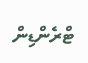ޓްރެންޑިން